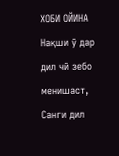ХОБИ ОЙИНА
Нақши ӯ дар дил чӣ зебо менишаст,
Санги дил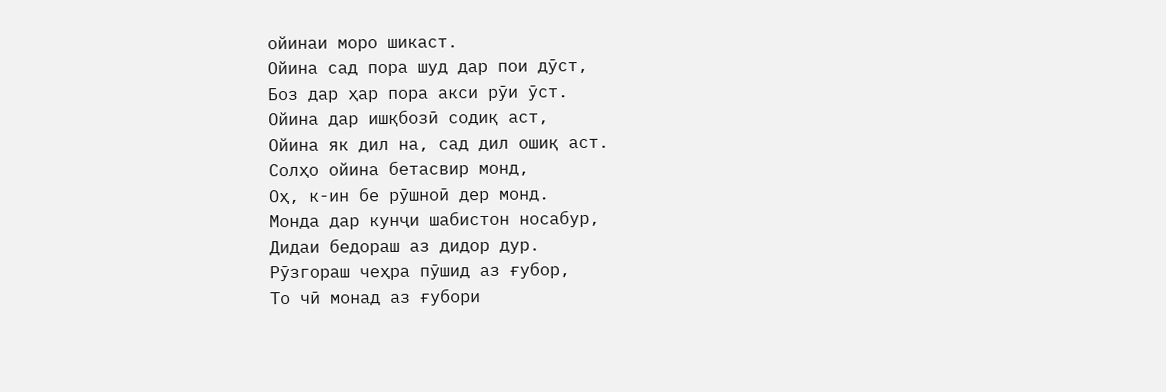ойинаи моро шикаст.
Ойина сад пора шуд дар пои дӯст,
Боз дар ҳар пора акси рӯи ӯст.
Ойина дар ишқбозӣ содиқ аст,
Ойина як дил на, сад дил ошиқ аст.
Солҳо ойина бетасвир монд,
Оҳ, к-ин бе рӯшноӣ дер монд.
Монда дар кунҷи шабистон носабур,
Дидаи бедораш аз дидор дур.
Рӯзгораш чеҳра пӯшид аз ғубор,
То чӣ монад аз ғубори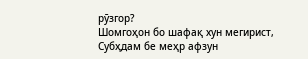рӯзгор?
Шомгоҳон бо шафақ хун мегирист,
Субҳдам бе меҳр афзун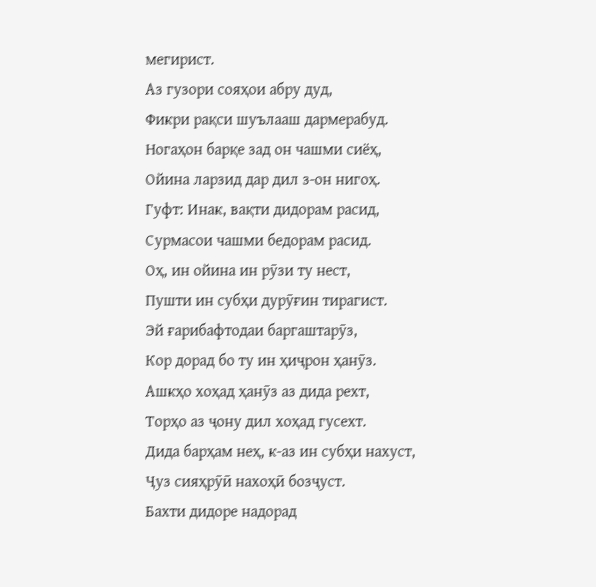мегирист.
Аз гузори сояҳои абру дуд,
Фикри рақси шуълааш дармерабуд.
Ногаҳон барқе зад он чашми сиёҳ,
Ойина ларзид дар дил з-он нигоҳ.
Гуфт: Инак, вақти дидорам расид,
Сурмасои чашми бедорам расид.
Оҳ, ин ойина ин рӯзи ту нест,
Пушти ин субҳи дурӯғин тирагист.
Эй ғарибафтодаи баргаштарӯз,
Кор дорад бо ту ин ҳиҷрон ҳанӯз.
Ашкҳо хоҳад ҳанӯз аз дида рехт,
Торҳо аз ҷону дил хоҳад гусехт.
Дида барҳам неҳ, к-аз ин субҳи нахуст,
Ҷуз сияҳрӯӣ нахоҳӣ бозҷуст.
Бахти дидоре надорад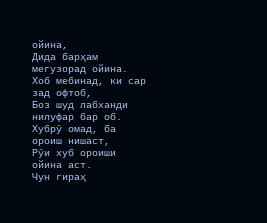ойина,
Дида барҳам мегузорад ойина.
Хоб мебинад, ки сар зад офтоб,
Боз шуд лабханди нилуфар бар об.
Хубрӯ омад, ба ороиш нишаст,
Рӯи хуб ороиши ойина аст.
Чун гираҳ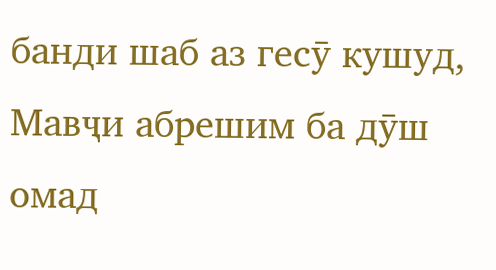банди шаб аз гесӯ кушуд,
Мавҷи абрешим ба дӯш омад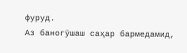фуруд.
Аз баногӯшаш саҳар бармедамид,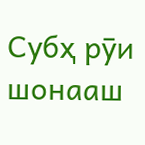Субҳ рӯи шонааш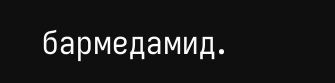бармедамид.